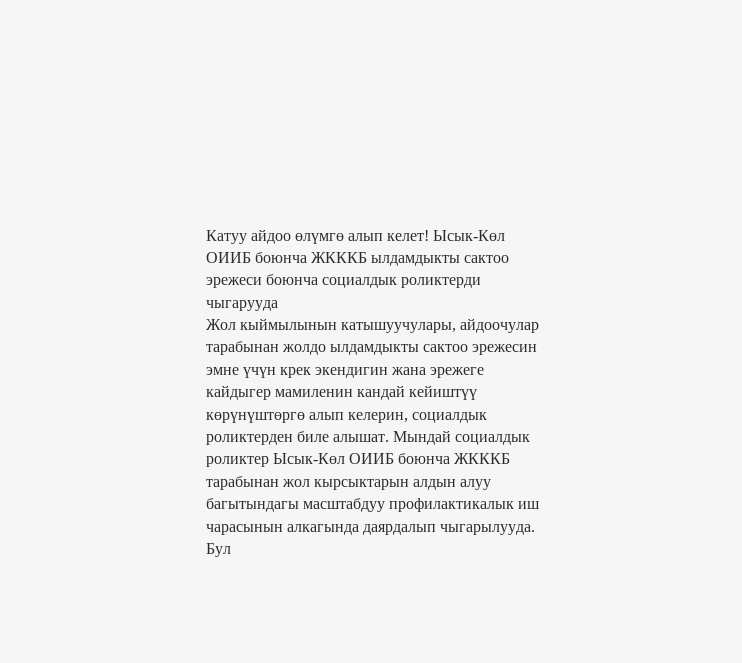Катуу айдоо өлүмгө алып келет! Ысык-Көл ОИИБ боюнча ЖКККБ ылдамдыкты сактоо эрежеси боюнча социалдык роликтерди чыгарууда
Жол кыймылынын катышуучулары, айдоочулар тарабынан жолдо ылдамдыкты сактоо эрежесин эмне үчүн крек экендигин жана эрежеге кайдыгер мамиленин кандай кейиштүү көрүнүштөргө алып келерин, социалдык роликтерден биле алышат. Мындай социалдык роликтер Ысык-Көл ОИИБ боюнча ЖКККБ тарабынан жол кырсыктарын алдын алуу багытындагы масштабдуу профилактикалык иш чарасынын алкагында даярдалып чыгарылууда. Бул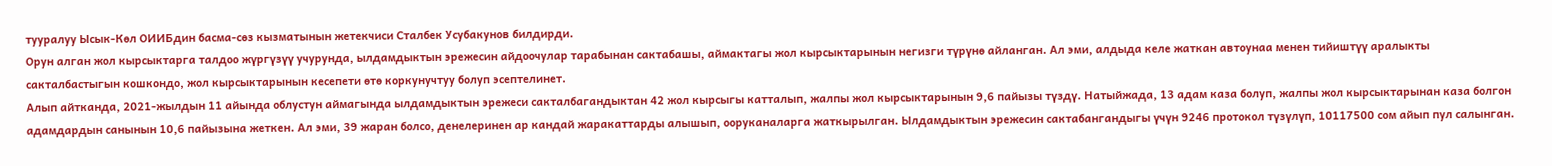тууралуу Ысык-Көл ОИИБдин басма-сөз кызматынын жетекчиси Сталбек Усубакунов билдирди.
Орун алган жол кырсыктарга талдоо жүргүзүү учурунда, ылдамдыктын эрежесин айдоочулар тарабынан сактабашы, аймактагы жол кырсыктарынын негизги түрүнө айланган. Ал эми, алдыда келе жаткан автоунаа менен тийиштүү аралыкты сакталбастыгын кошкондо, жол кырсыктарынын кесепети өтө коркунучтуу болуп эсептелинет.
Алып айтканда, 2021-жылдын 11 айында облустун аймагында ылдамдыктын эрежеси сакталбагандыктан 42 жол кырсыгы катталып, жалпы жол кырсыктарынын 9,6 пайызы түздү. Натыйжада, 13 адам каза болуп, жалпы жол кырсыктарынан каза болгон адамдардын санынын 10,6 пайызына жеткен. Ал эми, 39 жаран болсо, денелеринен ар кандай жаракаттарды алышып, ооруканаларга жаткырылган. Ылдамдыктын эрежесин сактабангандыгы үчүн 9246 протокол түзүлүп, 10117500 сом айып пул салынган.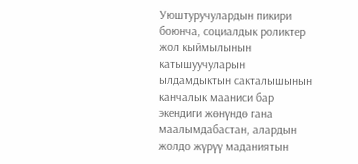Уюштуручулардын пикири боюнча, социалдык роликтер жол кыймылынын катышуучуларын ылдамдыктын сакталышынын канчалык мааниси бар экендиги жөнүндө гана маалымдабастан, алардын жолдо жүрүү маданиятын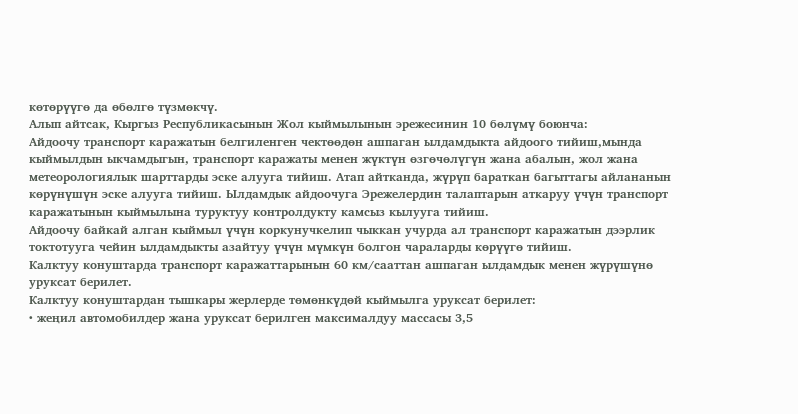көтөрүүгө да өбөлгө түзмөкчү.
Алып айтсак, Кыргыз Республикасынын Жол кыймылынын эрежесинин 10 бөлүмү боюнча:
Айдоочу транспорт каражатын белгиленген чектөөдөн ашпаган ылдамдыкта айдоого тийиш,мында кыймылдын ыкчамдыгын, транспорт каражаты менен жүктүн өзгөчөлүгүн жана абалын, жол жана метеорологиялык шарттарды эске алууга тийиш. Атап айтканда, жүрүп бараткан багыттагы айлананын көрүнүшүн эске алууга тийиш. Ылдамдык айдоочуга Эрежелердин талаптарын аткаруу үчүн транспорт каражатынын кыймылына туруктуу контролдукту камсыз кылууга тийиш.
Айдоочу байкай алган кыймыл үчүн коркунучкелип чыккан учурда ал транспорт каражатын дээрлик токтотууга чейин ылдамдыкты азайтуу үчүн мүмкүн болгон чараларды көрүүгө тийиш.
Калктуу конуштарда транспорт каражаттарынын 60 км/сааттан ашпаган ылдамдык менен жүрүшүнө уруксат берилет.
Калктуу конуштардан тышкары жерлерде төмөнкүдөй кыймылга уруксат берилет:
• жеңил автомобилдер жана уруксат берилген максималдуу массасы 3,5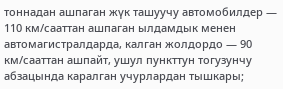тоннадан ашпаган жүк ташуучу автомобилдер — 110 км/сааттан ашпаган ылдамдык менен автомагистралдарда, калган жолдордо — 90 км/сааттан ашпайт, ушул пункттун тогузунчу абзацында каралган учурлардан тышкары;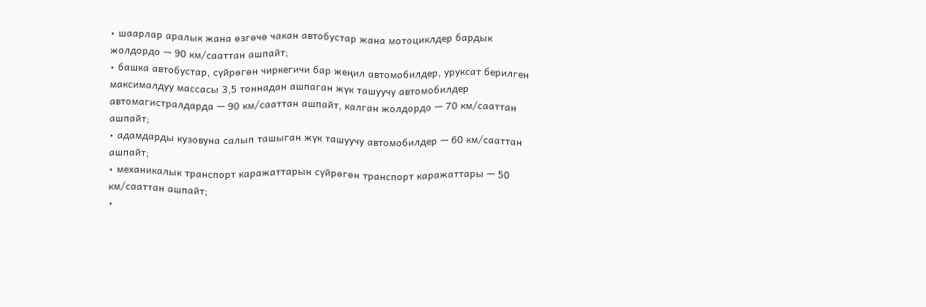• шаарлар аралык жана өзгөчө чакан автобустар жана мотоциклдер бардык жолдордо — 90 км/сааттан ашпайт;
• башка автобустар, сүйрөгөн чиркегичи бар жеңил автомобилдер, уруксат берилген максималдуу массасы 3,5 тоннадан ашпаган жүк ташуучу автомобилдер автомагистралдарда — 90 км/сааттан ашпайт, калган жолдордо — 70 км/сааттан ашпайт;
• адамдарды кузовуна салып ташыган жүк ташуучу автомобилдер — 60 км/сааттан ашпайт;
• механикалык транспорт каражаттарын сүйрөгөн транспорт каражаттары — 50 км/сааттан ашпайт;
•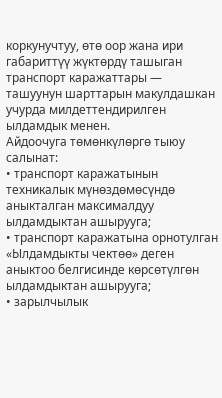коркунучтуу, өтө оор жана ири габариттүү жүктөрдү ташыган транспорт каражаттары — ташуунун шарттарын макулдашкан учурда милдеттендирилген ылдамдык менен.
Айдоочуга төмөнкүлөргө тыюу салынат:
• транспорт каражатынын техникалык мүнөздөмөсүндө аныкталган максималдуу ылдамдыктан ашырууга;
• транспорт каражатына орнотулган «Ылдамдыкты чектөө» деген аныктоо белгисинде көрсөтүлгөн ылдамдыктан ашырууга;
• зарылчылык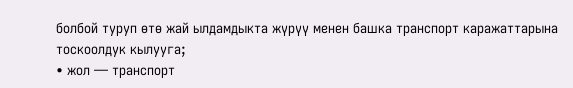болбой туруп өтө жай ылдамдыкта жүрүү менен башка транспорт каражаттарына тоскоолдук кылууга;
• жол — транспорт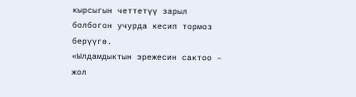кырсыгын четтетүү зарыл болбогон учурда кесип тормоз берүүгө.
«Ылдамдыктын эрежесин сактоо – жол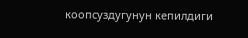коопсуздугунун кепилдиги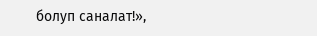болуп саналат!»,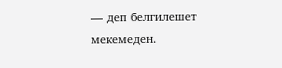— деп белгилешет мекемеден.